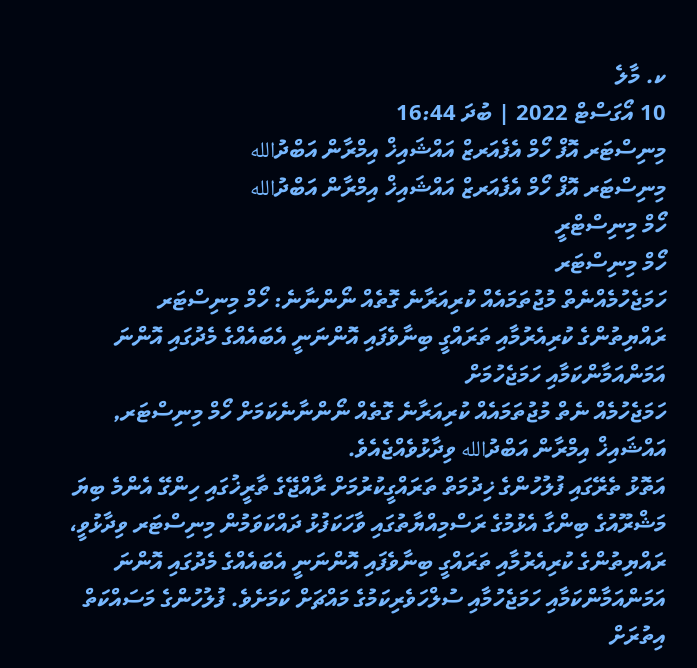ކ. މާލެ
10 އޯގަސްޓް 2022 | ބުދަ 16:44
މިނިސްޓަރ އޮފް ހޯމް އެފެއަރޒް އައްޝައިޚް އިމްރާން އަބްދުالله
މިނިސްޓަރ އޮފް ހޯމް އެފެއަރޒް އައްޝައިޚް އިމްރާން އަބްދުالله
ހޯމް މިނިސްޓްރީ
ހޯމް މިނިސްޓަރ
ހަމަޖެހުމެއްނެތް މުޖުތަމައެއް ކުރިއަރާނެ ގޮތެއް ނޯންނާނެ: ހޯމް މިނިސްޓަރ
ރައްޔިތުންގެ ކުރިއެރުމާއި ތަރައްގީ ބިނާވެފައި އޮންނަނީ އެބައެއްގެ މެދުގައި އޮންނަ އަމަންއަމާންކަމާއި ހަމަޖެހުމަށް
ހަމަޖެހުމެއް ނެތް މުޖުތަމައެއް ކުރިއަރާނެ ގޮތެއް ނޯންނާނެކަމަށް ހޯމް މިނިސްޓަރ, އައްޝައިޚް އިމްރާން އަބްދުالله ވިދާޅުވެއްޖެއެވެ.
އަތޮޅު ތެރޭގައި ފުލުހުންގެ ޚިދުމަތް ތަރައްގީކުރުމަށް ރާއްޖޭގެ ތާރީޚުގައި ހިންގޭ އެންމެ ބިޔަ މަޝްރޫއުގެ ބިންގާ އެޅުމުގެ ރަސްމިއްޔާތުގައި ވާހަކަފުޅު ދައްކަވަމުން މިނިސްޓަރ ވިދާޅުވީ، ރައްޔިތުންގެ ކުރިއެރުމާއި ތަރައްގީ ބިނާވެފައި އޮންނަނީ އެބައެއްގެ މެދުގައި އޮންނަ އަމަންއަމާންކަމާއި ހަމަޖެހުމާއި ސުލްހަވެރިކަމުގެ މައްޗަށް ކަމަށެވެ. ފުލުހުންގެ މަސައްކަތް އިތުރަށް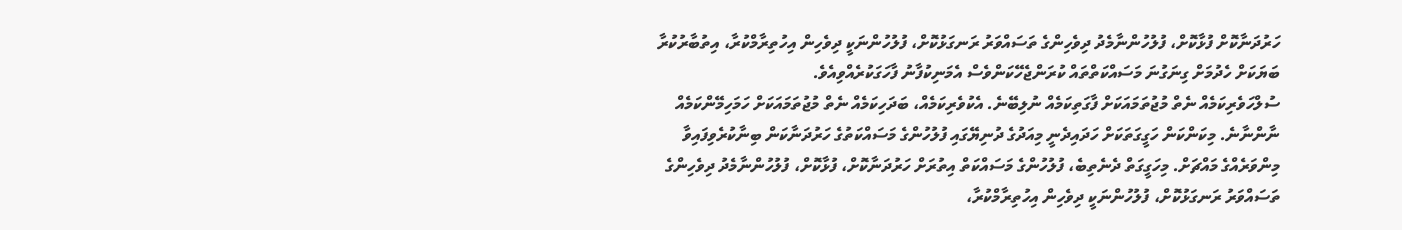ހަރުދަނާކޮށް ފުޅާކޮށް، ފުލުހުންނާމެދު ދިވެހިންގެ ތަސައްވަރު ރަނގަޅުކޮށް، ފުލުހުންނަކީ ދިވެހިން އިހުތިރާމްކުރާ، އިތުބާރުކުރާ ބަޔަކަށް ހެދުމަށް ގިނަގުނަ މަސައްކަތްތައް ކުރަންޖެހޭކަންވެސް އެމަނިކުފާނު ފާހަގަކުރެއްވިއެވެ.
ސުލްހަވެރިކަމެއް ނެތް މުޖުތަމައަކަށް ފާގަތިކަމެއް ނުލިބޭނެ. އެކުވެރިކަމެއް، ބަދަހިކަމެއް ނެތް މުޖުތަމައަކަށް ހަމަހިމޭންކަމެއް ނާންނާނެ. މިކަންކަން ހަގީގަތަކަށް ހަދައިދެނީ މިއަދުގެ ދުނިޔޭގައި ފުލުހުންގެ މަސައްކަތުގެ ހަރުދަނާކަން ބިނާކުރެވިފައިވާ މިންވަރެއްގެ މައްޗަށް. މިހަގީގަތް ދެނެތިބެ، ފުލުހުންގެ މަސައްކަތް އިތުރަށް ހަރުދަނާކޮށް، ފުޅާކޮށް، ފުލުހުންނާމެދު ދިވެހިންގެ ތަސައްވަރު ރަނގަޅުކޮށް، ފުލުހުންނަކީ ދިވެހިން އިހުތިރާމްކުރާ،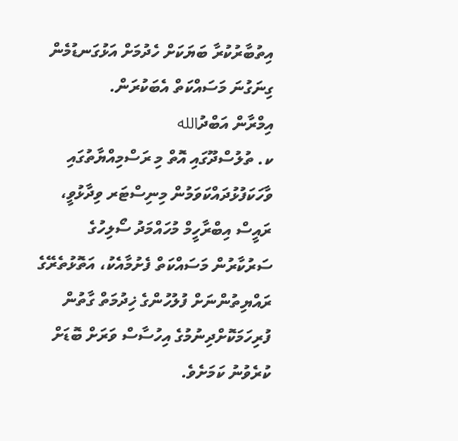އިތުބާރުކުރާ ބަޔަކަށް ހެދުމަށް އަޅުގަނޑުމެން ގިނަގުނަ މަސައްކަތް އެބަކުރަން.
އިމްރާން އަބްދުالله
ކ. ތުލުސްދޫގައި އޮތް މި ރަސްމިއްޔާތުގައި ވާހަކަފުޅުދައްކަވަމުން މިނިސްޓަރ ވިދާޅުވީ، ރައީސް އިބްރާހީމް މުހައްމަދު ސޯލިހުގެ ސަރުކާރުން މަސައްކަތް ފެށުމާއެކު، އަތޮޅުތެރޭގެ ރައްޔިތުންނަށް ފުލުހުންގެ ޚިދުމަތް ގާތުން ފުރިހަމަކޮށްދިނުމުގެ އިހުސާސް ވަރަށް ބޮޑަށް ކުރެވުނު ކަމަށެވެ.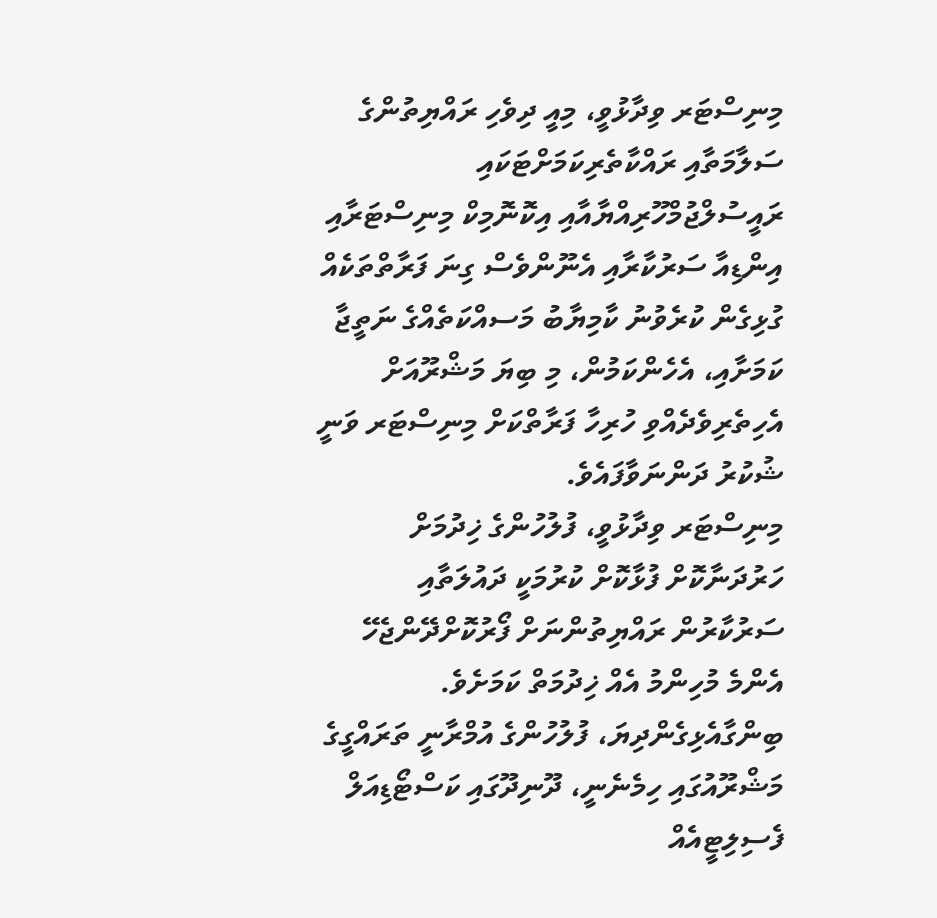މިނިސްޓަރ ވިދާޅުވީ، މިއީ ދިވެހި ރައްޔިތުންގެ ސަލާމަތާއި ރައްކާތެރިކަމަށްޓަކައި ރައީސުލްޖުމްހޫރިއްޔާއާއި އިކޮނޮމިކް މިނިސްޓަރާއި އިންޑިއާ ސަރުކާރާއި އެނޫންވެސް ގިނަ ފަރާތްތަކެއް ގުޅިގެން ކުރެވުނު ކާމިޔާބު މަސއްކަތެއްގެ ނަތީޖާ ކަމަށާއި، އެހެންކަމުން، މި ބިޔަ މަޝްރޫއަށް އެހިތެރިވެދެއްވި ހުރިހާ ފަރާތްކަށް މިނިސްޓަރ ވަނީ ޝުކުރު ދަންނަވާފައެވެ.
މިނިސްޓަރ ވިދާޅުވީ، ފުލުހުންގެ ޚިދުމަށް ހަރުދަނާކޮށް ފުޅާކޮށް ކުރުމަކީ ދައުލަތާއި ސަރުކާރުން ރައްޔިތުންނަށް ފޯރުކޮށްދޭންޖެހޭ އެންމެ މުހިންމު އެއް ޚިދުމަތް ކަމަށެވެ.
ބިންގާއެޅިގެންދިޔަ، ފުލުހުންގެ އުމްރާނީ ތަރައްގީގެ މަޝްރޫއުގައި ހިމެނެނީ، ދޫނިދޫގައި ކަސްޓޯޑިއަލް ފެސިލިޓީއެއް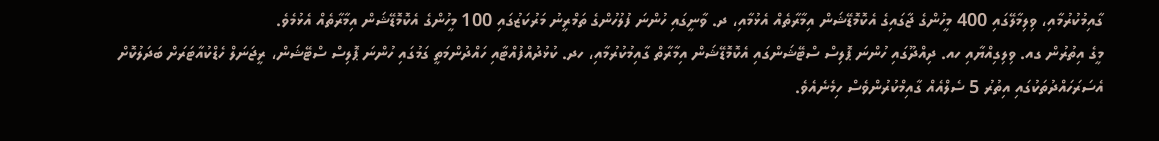ގާއިމުކުރުމާއި، ވިލިމާލޭގައި 400 މީހުންގެ ޖާގައިގެ އެކޮމޮޑޭޝަން އިމާރާތެއް އެޅުމާއި، ދ. ވާނީގައި ހުންނަ ފުލުހުންގެ ތަމްރީނު މަރުކަޒުގައި 100 މީހުންގެ އެކޮމޮޑޭޝަން އިމާރާތެއް އެޅުމެވެ.
މީގެ އިތުރުން ގއ. ވިލިގިއްޔާއި ހއ. ދިއްދޫގައި ހުންނަ ޕޮލިސް ސްޓޭޝަންގައި އެކޮމޮޑޭޝަން އިމާރާތް ގާއިމުކުރުމާއި، ހދ. ކުޅުދުއްފުއްޓާއި ހައްދުންމަތީ ގަމުގައި ހުންނަ ޕޮލިސް ސްޓޭޝަން، ރީޖަނަލް ހެޑްކުއާޓަރަށް ބަދަލުކޮށް އެސަރަހައްދުތަކުގައި އިތުރު 5 ސެލްއެއް ގާއިމްކުރުންވެސް ހިމެނެއެވެ.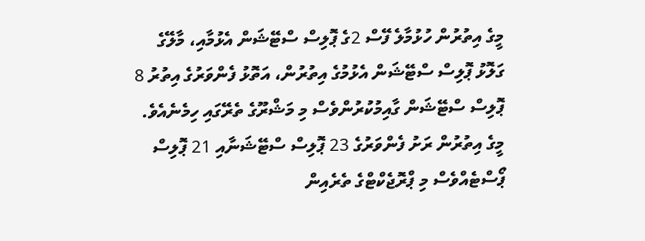މީގެ އިތުރުން ހުޅުމާލެ ފޭސް 2ގެ ޕޮލިސް ސްޓޭޝަން އެޅުމާއި، މާލޭގެ ގަލޮޅު ޕޮލިސް ސްޓޭޝަން އެޅުމުގެ އިތުރުން، އަތޮޅު ފެންވަރުގެ އިތުރު 8 ޕޮލިސް ސްޓޭޝަން ގާއިމުކުރުންވެސް މި މަޝްރޫގެ ތެރޭގައި ހިމެނެއެވެ. މީގެ އިތުރުން ރަށު ފެންވަރުގެ 23 ޕޮލިސް ސްޓޭޝަނާއި 21 ޕޮލިސް ޕޯސްޓެއްވެސް މި ޕްރޮޖެކްޓްގެ ތެރެއިން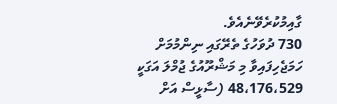ގާއިމުކުރެވޭނެއެވެ.
730 ދުވަހުގެ ތެރޭގައި ނިންމުމަށް ހަމަޖެހިފައިވާ މި މަޝްރޫއުގެ ޖުމްލަ އަގަކީ 48،176،529 (ސާޅީސް އަށް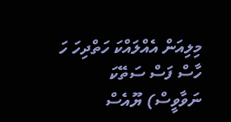މިލިއަން އެއްލައްކަ ހަތްދިހަ ހަ ހާސް ފަސް ސަތޭކަ ނަވާވީސް) ޔޫއެސް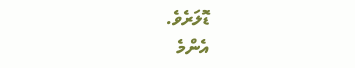ޑޮލަރެވެ.
އެންމެ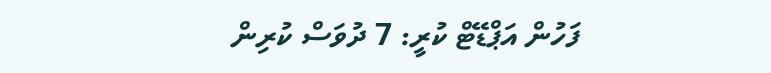ފަހުން އަޕްޑޭޓް ކުރީ: 7 ދުވަސް ކުރިން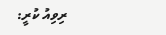ރިވިއު ކުރީ: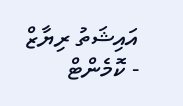އައިޝަތު ރިޔާޒް
- ކޮމެންޓް